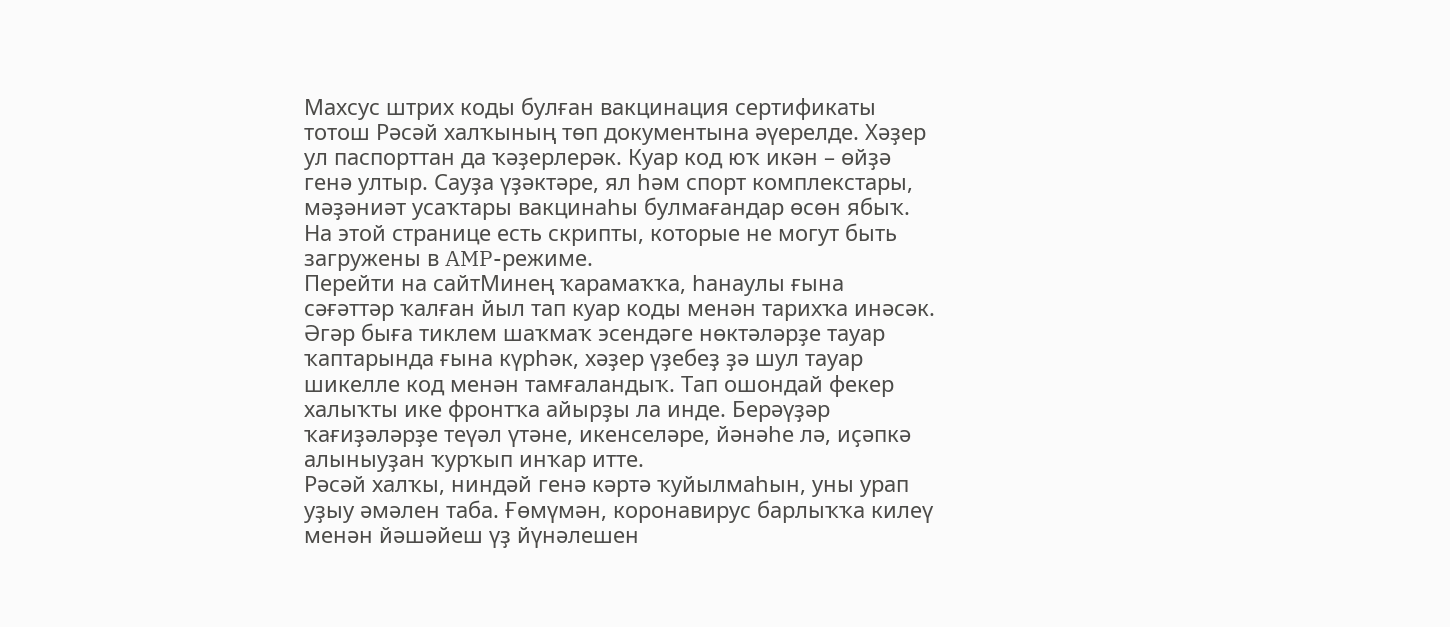Махсус штрих коды булған вакцинация сертификаты тотош Рәсәй халҡының төп документына әүерелде. Хәҙер ул паспорттан да ҡәҙерлерәк. Куар код юҡ икән – өйҙә генә ултыр. Сауҙа үҙәктәре, ял һәм спорт комплекстары, мәҙәниәт усаҡтары вакцинаһы булмағандар өсөн ябыҡ.
На этой странице есть скрипты, которые не могут быть загружены в AMP-режиме.
Перейти на сайтМинең ҡарамаҡҡа, һанаулы ғына сәғәттәр ҡалған йыл тап куар коды менән тарихҡа инәсәк. Әгәр быға тиклем шаҡмаҡ эсендәге нөктәләрҙе тауар ҡаптарында ғына күрһәк, хәҙер үҙебеҙ ҙә шул тауар шикелле код менән тамғаландыҡ. Тап ошондай фекер халыҡты ике фронтҡа айырҙы ла инде. Берәүҙәр ҡағиҙәләрҙе теүәл үтәне, икенселәре, йәнәһе лә, иҫәпкә алыныуҙан ҡурҡып инҡар итте.
Рәсәй халҡы, ниндәй генә кәртә ҡуйылмаһын, уны урап уҙыу әмәлен таба. Ғөмүмән, коронавирус барлыҡҡа килеү менән йәшәйеш үҙ йүнәлешен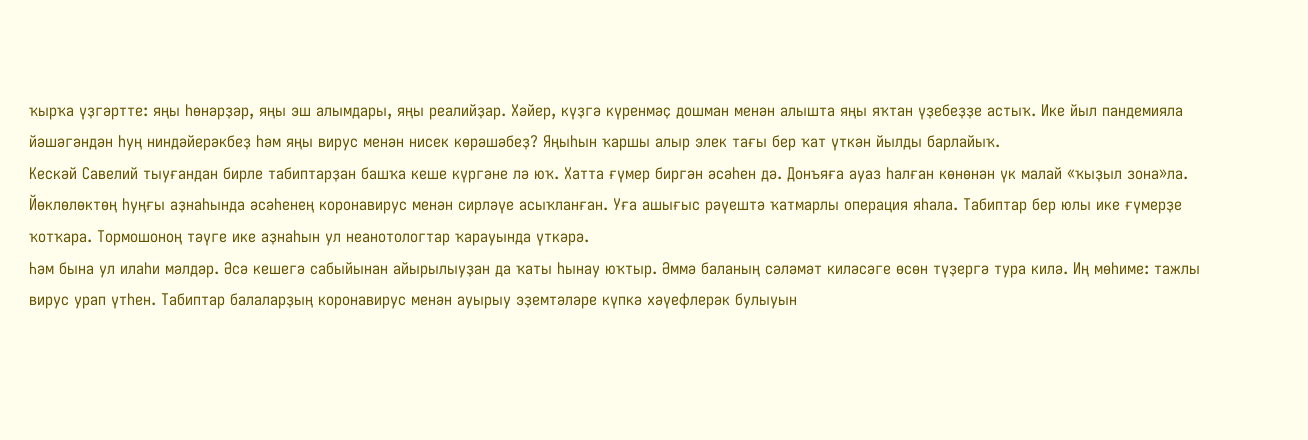ҡырҡа үҙгәртте: яңы һөнәрҙәр, яңы эш алымдары, яңы реалийҙар. Хәйер, күҙгә күренмәҫ дошман менән алышта яңы яҡтан үҙебеҙҙе астыҡ. Ике йыл пандемияла йәшәгәндән һуң ниндәйерәкбеҙ һәм яңы вирус менән нисек көрәшәбеҙ? Яңыһын ҡаршы алыр элек тағы бер ҡат үткән йылды барлайыҡ.
Кескәй Савелий тыуғандан бирле табиптарҙан башҡа кеше күргәне лә юҡ. Хатта ғүмер биргән әсәһен дә. Донъяға ауаз һалған көнөнән үк малай «ҡыҙыл зона»ла. Йөклөлөктөң һуңғы аҙнаһында әсәһенең коронавирус менән сирләүе асыҡланған. Уға ашығыс рәүештә ҡатмарлы операция яһала. Табиптар бер юлы ике ғүмерҙе ҡотҡара. Тормошоноң тәүге ике аҙнаһын ул неанотологтар ҡарауында үткәрә.
Һәм бына ул илаһи мәлдәр. Әсә кешегә сабыйынан айырылыуҙан да ҡаты һынау юҡтыр. Әммә баланың сәләмәт киләсәге өсөн түҙергә тура килә. Иң мөһиме: тажлы вирус урап үтһен. Табиптар балаларҙың коронавирус менән ауырыу эҙемтәләре күпкә хәүефлерәк булыуын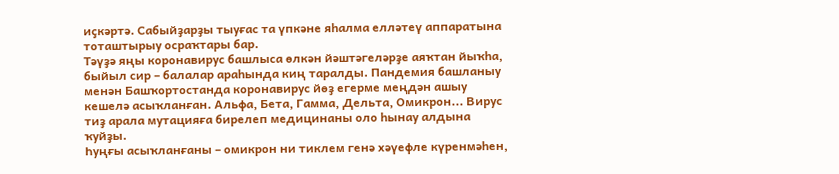иҫкәртә. Сабыйҙарҙы тыуғас та үпкәне яһалма елләтеү аппаратына тоташтырыу осраҡтары бар.
Тәүҙә яңы коронавирус башлыса өлкән йәштәгеләрҙе аяҡтан йыҡһа, быйыл сир – балалар араһында киң таралды. Пандемия башланыу менән Башҡортостанда коронавирус йөҙ егерме меңдән ашыу кешелә асыҡланған. Альфа, Бета, Гамма, Дельта, Омикрон... Вирус тиҙ арала мутацияға бирелеп медицинаны оло һынау алдына ҡуйҙы.
Һуңғы асыҡланғаны – омикрон ни тиклем генә хәүефле күренмәһен,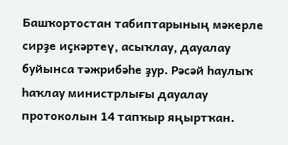Башҡортостан табиптарының мәкерле сирҙе иҫкәртеү, асыҡлау, дауалау буйынса тәжрибәһе ҙур. Рәсәй һаулыҡ һаҡлау министрлығы дауалау протоколын 14 тапҡыр яңыртҡан.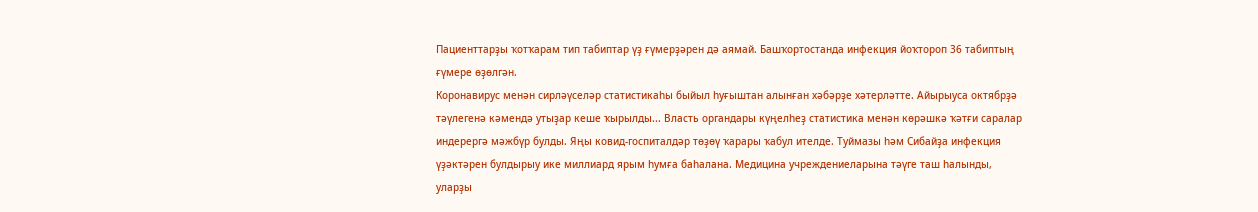Пациенттарҙы ҡотҡарам тип табиптар үҙ ғүмерҙәрен дә аямай. Башҡортостанда инфекция йоҡтороп 36 табиптың ғүмере өҙөлгән.
Коронавирус менән сирләүселәр статистикаһы быйыл һуғыштан алынған хәбәрҙе хәтерләтте. Айырыуса октябрҙә тәүлегенә кәмендә утыҙар кеше ҡырылды... Власть органдары күңелһеҙ статистика менән көрәшкә ҡәтғи саралар индерергә мәжбүр булды. Яңы ковид-госпиталдәр төҙөү ҡарары ҡабул ителде. Туймазы һәм Сибайҙа инфекция үҙәктәрен булдырыу ике миллиард ярым һумға баһалана. Медицина учреждениеларына тәүге таш һалынды, уларҙы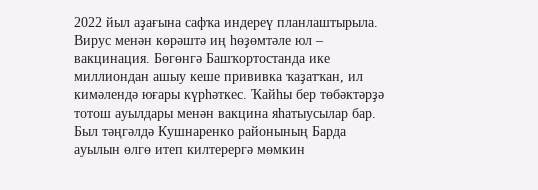2022 йыл аҙағына сафҡа индереү планлаштырыла.
Вирус менән көрәштә иң һөҙөмтәле юл – вакцинация. Бөгөнгә Башҡортостанда ике миллиондан ашыу кеше прививка ҡаҙатҡан, ил кимәлендә юғары күрһәткес. Ҡайһы бер төбәктәрҙә тотош ауылдары менән вакцина яһатыусылар бар. Был тәңгәлдә Кушнаренко районының Барда ауылын өлгө итеп килтерергә мөмкин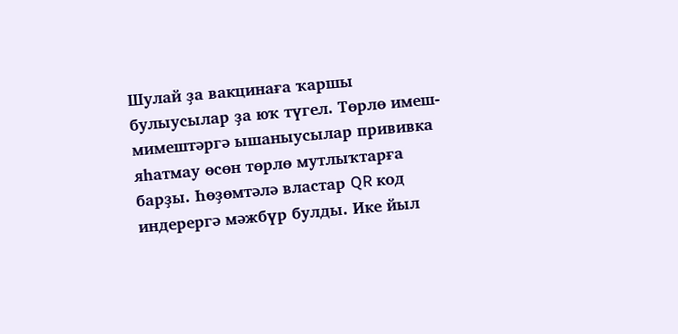Шулай ҙа вакцинаға ҡаршы булыусылар ҙа юҡ түгел. Төрлө имеш-мимештәргә ышаныусылар прививка яһатмау өсөн төрлө мутлыҡтарға барҙы. Һөҙөмтәлә властар QR код индерергә мәжбүр булды. Ике йыл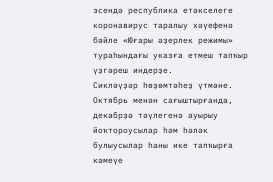эсендә республика етәкселеге коронавирус таралыу хәүефенә бәйле «Юғары әҙерлек режимы» тураһындағы указға етмеш тапҡыр үҙгәреш индерҙе.
Сикләүҙәр һөҙөмтәһеҙ үтмәне. Октябрь менән сағыштырғанда, декабрҙә тәүлегенә ауырыу йоҡтороусылар һәм һәләк булыусылар һаны ике тапҡырға кәмеүе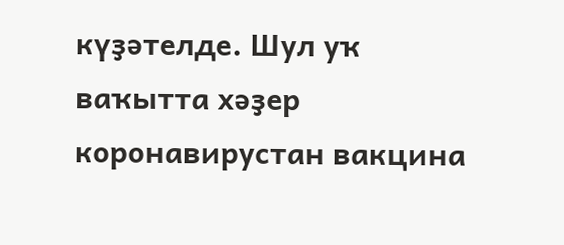күҙәтелде. Шул уҡ ваҡытта хәҙер коронавирустан вакцина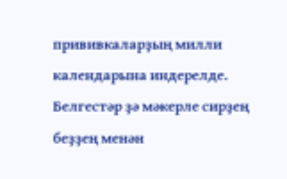прививкаларҙың милли календарына индерелде. Белгестәр ҙә мәкерле сирҙең беҙҙең менән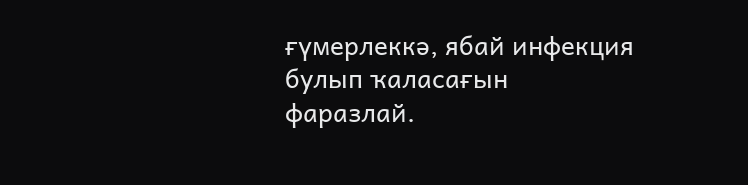ғүмерлеккә, ябай инфекция булып ҡаласағын фаразлай.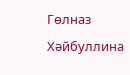Гөлназ Хәйбуллина